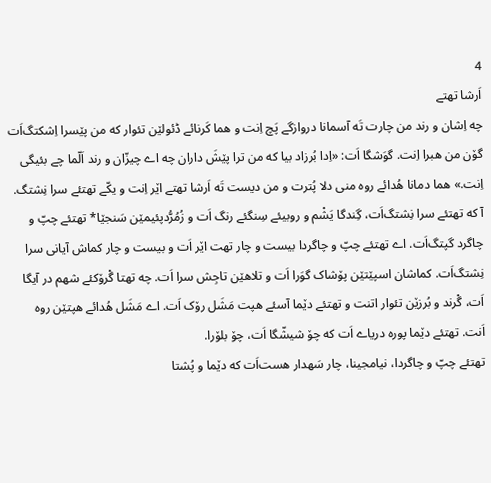4
اَرشا تهتے
چه اِشان و رند من چارت تَه آسمانا دروازگے پَچ اِنت و هما کَرنائے ڈئولێن تئوار که من پێسرا اِشکتگ‌اَت گۆن من هبرا اِنت. گوَشگا اَت: «اِدا بُرزاد بیا که من ترا پێشَ داران چه اے چیزّان و رند اَلّما چے بئیگی اِنت.» هما دمانا هُدائے روه منی دلا پُترت و من دیست تَه اَرشا تهتے اێر اِنت و یکّے تهتئے سرا نِشتگ. آ که تهتئے سرا نِشتگ‌اَت، گِندگا یَشْم و روبیئے سِنگئے رنگ اَت و زُمُرُّدپئیمێن سَنجێا* تهتئے چپّ و چاگرد گپتگ‌اَت. اے تهتئے چپّ و چاگردا بیست و چار تهت اێر اَت و بیست و چار کماش آیانی سرا نِشتگ‌اَت. کماشان اسپێتێن پۆشاک گوَرا اَت و تلاهێن تاجِش سرا اَت. چه تهتا گْرۆکئے شهم در آیگا اَت، گْرند و بُرزێن تئوار اتنت و تهتئے دێما آسئے هپت مَشَل رۆک اَت. اے مَشَل هُدائے هپتێن روه اَنت. تهتئے دێما پوره دریاے اَت که چۆ شیشّگا اَت، چۆ بلۆرا.
تهتئے چپّ و چاگردا، نیامجینا، چار سَهدار هست‌اَت که دێما و پُشتا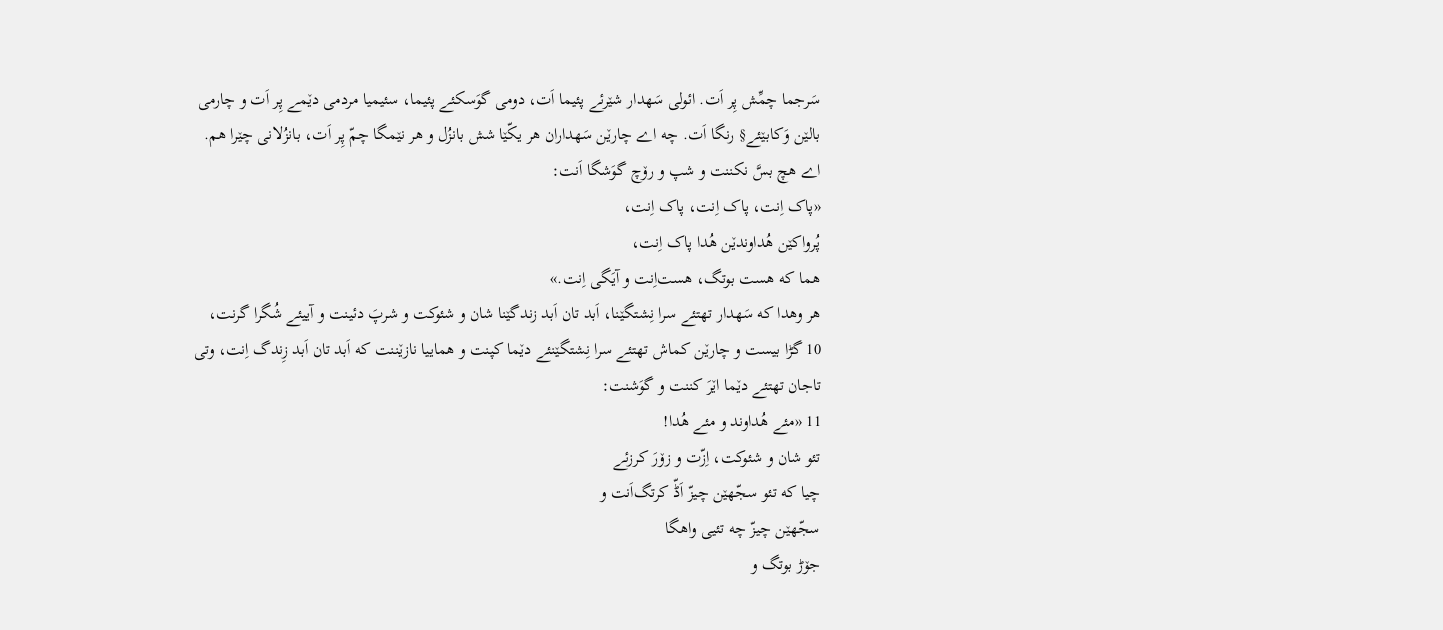سَرجما چمِّش پِر اَت. ائولی سَهدار شێرئے پئیما اَت، دومی گوَسکئے پئیما، سئیمیا مردمی دێمے پِر اَت و چارمی بالێن وَکابێئے§ رنگا اَت. چه اے چارێن سَهداران هر یکّێا شش بانزُل و هر نێمگا چمّ پِر اَت، بانزُلانی چێرا هم. اے هچ بسَّ نکننت و شپ و رۆچ گوَشگا اَنت:
«پاک اِنت، پاک اِنت، پاک اِنت،
پُرواکێن هُداوندێن هُدا پاک اِنت،
هما که هست بوتگ، هست‌اِنت و آیَگی اِنت.»
هر وهدا که سَهدار تهتئے سرا نِشتگێنا، اَبد تان اَبد زندگێنا شان و شئوکت و شرپَ دئینت و آییئے شُگرا گرنت، 10 گڑا بیست و چارێن کماش تهتئے سرا نِشتگێنئے دێما کپنت و هماییا نازێننت که اَبد تان اَبد زِندگ اِنت، وتی تاجان تهتئے دێما اێرَ کننت و گوَشنت:
11 «مئے هُداوند و مئے هُدا!
تئو شان و شئوکت، اِزّت و زۆرَ کرزئے
چیا که تئو سجّهێن چیزّ اَڈّ کرتگ‌اَنت و
سجّهێن چیزّ چه تئیی واهگا
جۆڑ بوتگ و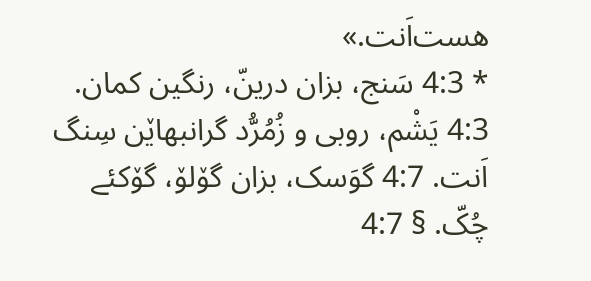هست‌اَنت.»
* 4:3 سَنج، بزان درینّ، رنگین کمان. 4:3 یَشْم، روبی و زُمُرُّد گرانبهاێن سِنگ اَنت. 4:7 گوَسک، بزان گۆلۆ، گۆکئے چُکّ. § 4:7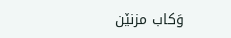وَکاب مزنێن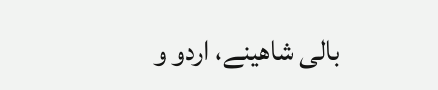بالی شاهینے، اردو و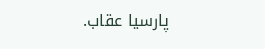پارسیا عقاب.